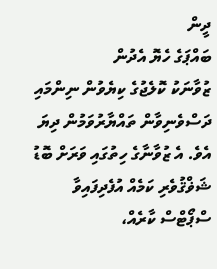ދީން
ބައްޕަގެ ހެޔޮ އެދުން
ޒުވާނަކު ކޮލެޖުގެ ކިޔެވުން ނިންމައި ދަސްވެނިވާން ތައްޔާރުވަމުން ދިޔަ އެވެ. އެ ޒުވާނާގެ ހިތުގައި ވަރަށް ބޮޑު ޝަޥްޤުވެރި ކަމެއް އުފެދިފައިވާ ސްޕޯޓްސް ކާރެއް،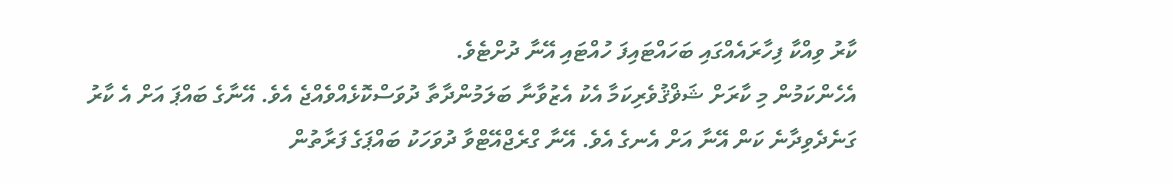ކާރު ވިއްކާ ފިހާރައެއްގައި ބަހައްޓައިފަ ހުއްޓައި އޭނާ ދުށްޓެވެ.
އެހެންކަމުން މި ކާރަށް ޝަޥްޤުވެރިކަމާ އެކު އެޒުވާނާ ބަލަމުންދާތާ ދުވަސްކޮޅެއްވެއްޖެ އެވެ. އޭނާގެ ބައްޕަ އަށް އެ ކާރު ގަނެދެވިދާނެ ކަން އޭނާ އަށް އެނގެ އެވެ. އޭނާ ގްރެޖްއޭޓްވާ ދުވަހަކު ބައްޕަގެ ފަރާތުން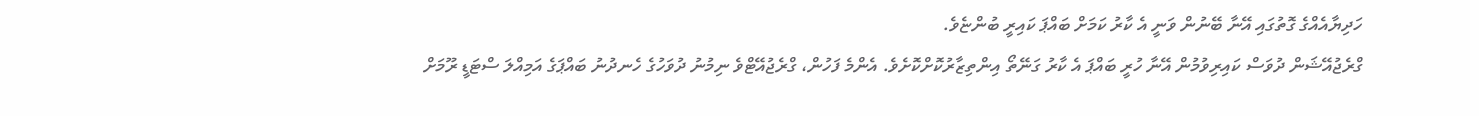ހަދިޔާއެއްގެ ގޮތުގައި އޭނާ ބޭނުން ވަނީ އެ ކާރު ކަމަށް ބައްޕަ ކައިރީ ބުންޏެވެ.
ގްރެޖުއޭޝަން ދުވަސް ކައިރިވުމުން އޭނާ ހުރީ ބައްޕަ އެ ކާރު ގަނޭތޯ އިންތިޒާރުކޮށްކޮށެވެ. އެންމެ ފަހުން، ގްރެޖުއޭޓްވެ ނިމުނު ދުވަހުގެ ހެނދުނު ބައްޕަގެ އަމިއްލަ ސްޓަޑީ ރޫމަށް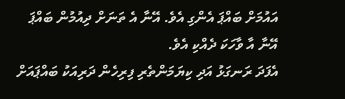އައުމަށް ބައްޕަ އެންގި އެވެ. އޭނާ އެ ތަނަށް ދިއުމުން ބައްޕަ އޭނާ އާ ވާހަކަ ދެއްކި އެވެ.
އެފަދަ ރަނގަޅު އަދި ކިޔަމަންތެރި ފިރިހެން ދަރިއަކު ބައްޕައަށް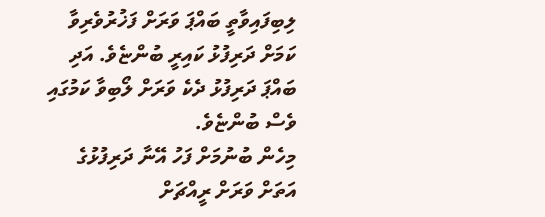ލިބިފައިވާތީ ބައްޕަ ވަރަށް ފަޚުރުވެރިވާ ކަމަށް ދަރިފުޅު ކައިރީ ބުންޏެވެ. އަދި ބައްޕަ ދަރިފުޅު ދެކެ ވަރަށް ލޯބިވާ ކަމުގައި ވެސް ބުންޏެވެ.
މިހެން ބުނުމަށް ފަހު އޭނާ ދަރިފުޅުގެ އަތަށް ވަރަށް ރީއްޗަށް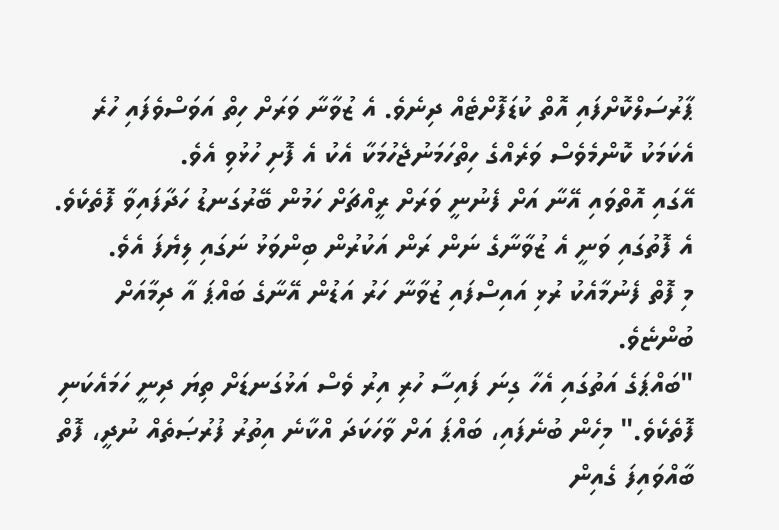ޕާރުސަލްކޮށްފައި އޮތް ކުޑަފޮށްޓެއް ދިނެވެ. އެ ޒުވާނާ ވަރަށް ހިތް އަވަސްވެފައި ހުރެ އެކަމަކު ކޮންމެވެސް ވަރެއްގެ ހިތްހަމަނުޖެހުމަކާ އެކު އެ ފޮށި ހުޅުވި އެވެ.
އޭގައި އޮތްވައި އޭނާ އަށް ފެނުނީ ވަރަށް ރީއްޗަށް ހަމުން ބޭރުގަނޑު ހަދާފައިވާ ފޮތެކެވެ. އެ ފޮތުގައި ވަނީ އެ ޒުވާނާގެ ނަން ރަން އަކުރުން ބިންވަޅު ނަގައި ލިޔެފަ އެވެ.
މި ފޮތް ފެނުމާއެކު ރުޅި އައިސްފައި ޒުވާނާ ހަރު އަޑުން އޭނާގެ ބައްޕަ އާ ދިމާއަށް ބުންޏެވެ.
"ބައްޕަގެ އަތުގައި އެހާ ގިނަ ފައިސާ ހުރި އިރު ވެސް އަޅުގަނޑަށް ތިޔަ ދިނީ ހަމައެކަނި ފޮތެކެވެ." މިހެން ބުނެފައި، ބައްޕަ އަށް ވާހަކަދަ އްކާނެ އިތުރު ފުރުޞަތެއް ނުދީ، ފޮތް ބާއްވައިފަ ގެއިން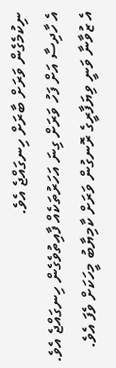ނިކުމެގެން ވަރަށް ބާރަށް ހިނގައްޖެ އެވެ.
އެ ހާދިސާ އަށް ފަހު ވަރަށް ގިނަ އަހަރުތަކެއް ފާއިތުވެގެން ހިނގައްޖެ އެވެ. އެ ޒުވާނާ ވަނީ ވިޔަފާރީގެ ރޮނގުން ވަރަށް ކާމިޔާބު މީހަކަށް ވެފަ އެވެ.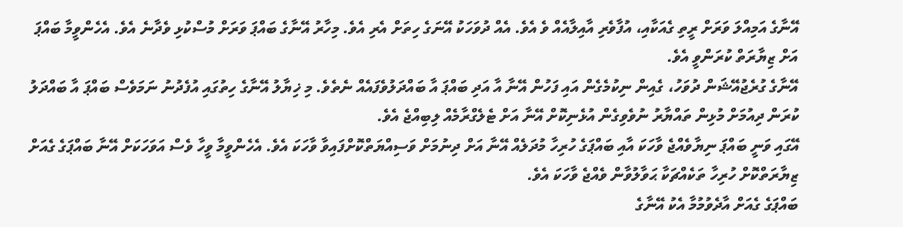އޭނާގެ އަމިއްލަ ވަރަށް ރީތި ގެއަކާއި، އުފާވެރި އާއިލާއެއް ވެ އެވެ. އެއް ދުވަހަކު އޭނަގެ ހިތަށް އެރި އެވެ. މިހާރު އޭނާގެ ބައްޕަ ވަރަށް މުސްކުޅި ވެދާނެ އެވެ. އެހެންވީމާ ބައްޕަ އަށް ޒިޔާރަތް ކުރަންވީ އެވެ.
އޭނާގެ ގުރެޖުއޭޝަން ދުވަހު، ގެއިން ނިކުމެގެން އައި ފަހުން އޭނާ އާ އަދި ބައްޕަ އާ ބައްދަލުވެފައެއް ނެތެވެ. މި ޚިޔާލު އޭނާގެ ހިތުގައި އުފެދުނު ނަމަވެސް ބައްޕަ އާ ބައްދަލު ކުރަން ދިއުމަށް މުޅިން ތައްޔާރު ނުވެވިގެން އުޅެނިކޮށް އޭނާ އަށް ޓެލެގްރާމެއް ލިބިއްޖެ އެވެ.
އޭގައި ވަނީ ބައްޕަ ނިޔާވެއްޖެ ވާހަކަ އާއި ބައްޕަގެ ހުރިހާ މުދަލެއް އޭނާ އަށް ދިނުމަށް ވަސިއްޔަތްކޮށްފައިވާ ވާހަކަ އެވެ. އެހެންވީމާ ވީހާ ވެސް އަވަހަކަށް އޭނާ ބައްޕަގެ ގެއަށް ޒިޔާރަތްކޮށް ހުރިހާ ތަކެއްޗަކާ ޙަވާލުވާން ވެއްޖެ ވާހަކަ އެވެ.
ބައްޕަގެ ގެއަށް އާދެވުމުމާ އެކު އޭނާގެ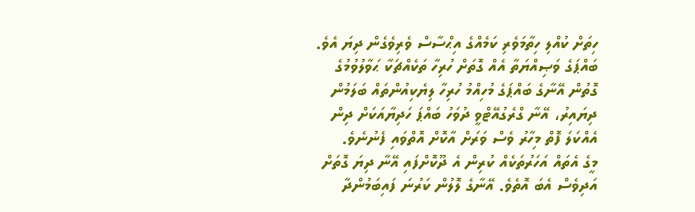ހިތަށް ކުއްލި ހިތާމަވެރި ކަމެއްގެ އިޙްސާސް ވެރިވެގެން ދިޔަ އެވެ. ބައްޕަގެ ވަޞިއްޔަތާ އެއް ގޮތަށް ހުރިހާ ތަކެއްޗަކާ ޙަވާލުވުމުގެ ގޮތުން އޭނާގެ ބައްޕަގެ މުހިއްމު ހުރިހާ ލިޔެކިއުންތައް ބަލަމުން ދިޔައިރު، އޭނާ ގްރެގުއޭޓްވީ ދުވަހު ބައްޕަ ހަދިޔާއަކަށް ދިން އެއްކަލަ ފޮތް މިހާރު ވެސް ވަރަށް އާކޮށް އޮތްވައި ފެނުނެވެ.
މީގެ އެތައް އަހަރުތަކެއް ކުރިން އެ ދޫކޮށްފައި އޭނާ ދިޔަ ގޮތަށް އަދިވެސް އެބަ އޮތެވެ. އޭނާގެ ލޮލުން ކަރުނަ ފައިބަމުންދާ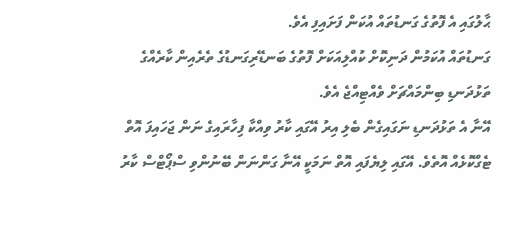ޙާލުގައި އެ ފޮތުގެ ގަނޑުތައް އުކަން ފަށައިފި އެވެ.
ގަނޑުތައް އުކަމުން ދަނިކޮށް ކުއްލިއަކަށް ފޮތުގެ ބަނޑޭރިގަނޑުގެ ތެރެއިން ކާރެއްގެ ތަޅުދަނޑި ބިންމައްޗަށް ވެއްޓިއްޖެ އެވެ.
އޭނާ އެ ތަޅުދަނޑި ނަގައިގެން ބެލި އިރު އޭގައި ކާރު ވިއްކާ ފިހާރައިގެ ނަން ޖަހައިފަ އޮތް ޓެގްކޮޅެއް އޮތެވެ. އޭގައި ލިޔެފައި އޮތް ނަމަކީ އޭނާ ގަންނަން ބޭނުންވި ސްޕޯޓްސް ކާރު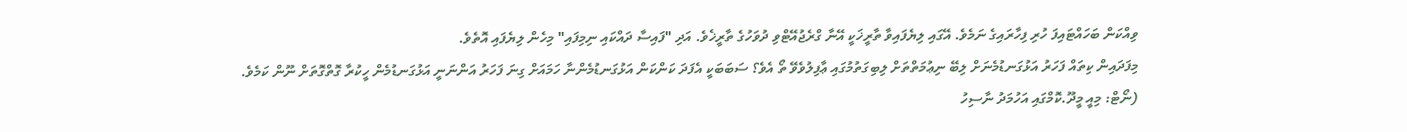ވިއްކަން ބަހައްޓައިފަ ހުރި ފިހާރައިގެ ނަމެވެ. އޭގައި ލިޔެފައިވާ ތާރީޚަކީ އޭނާ ގްރެޖުއޭޓްވި ދުވަހުގެ ތާރީޚެވެ. އަދި "ފައިސާ ދައްކައި ނިމިފައި" މިހެން ލިޔެފައި އޮތެވެ.
މިފަދައިން ކިތައް ފަހަރު އަޅުގަނޑުމެނަށް ލިބޭ ނިޢުމަތްތަށް ލިބިގަތުމުގައި ޢާފިލުވެވޭ ތޯ އެވެ؟ ސަބަބަކީ އެފަދަ ކަންކަން އަޅުގަނޑުމެންނާ ހަމައަށް ގިނަ ފަހަރު އަންނަނީ އަޅުގަނޑުމެން ހީކުރާ ގޮތްގޮތަށް ނޫން ކަމެވެ.
(ނޯޓް: މިއީ މީދޫ.ކޮމްގައި އަހުމަދު ނާސިހު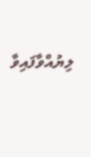ލިޔުއްވާފައިވާ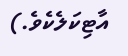އާޓިކަލެކެވެ.)